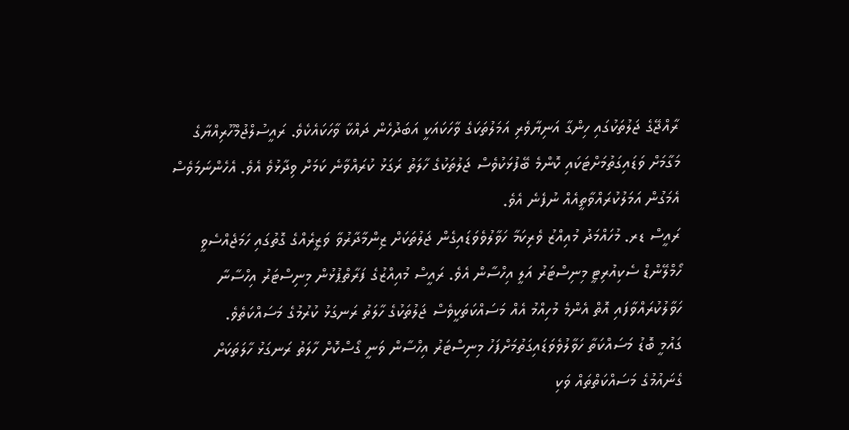ރާއްޖޭގެ ޖަލުތަކުގައި ހިންގާ އަނިޔާވެރި އަމަލުތަކަގެ ވާހަކައަކީ އަބަދުހެން ދައްކާ ވާހަކައެކެވެ. ރައީސުލްޖުމްހޫރިއްޔާގެ މަގާމަށް ވަޑައިގަތުމަށްޓަކައި ކޮންމެ ބޭފުޅަކުވެސް ޖަލުތަކުގެ ހާލަތު ރަގަޅު ކުރައްވާނެ ކަމަށް ވިދާޅުވެ އެވެ. އެހެންނަމަވެސް އެމަގުން އަމަލުކުރައްވާތީއެއް ނުފެނެ އެވެ.
ރައީސް ޑރ. މުހައްމަދު މުއިއްޒު ވެރިކަމާ ހަވާލުވެވަޑައިގެން ޖަލުތަކަށް ޒިންމާދާރުވާ ވަޒީރެއްގެ ގޮތުގައި ހަމަޖެއްސެވީ ހޯމްލޭންޑް ސެކިއުރިޓީ މިނިސްޓަރު އަލީ އިހްސާން އެވެ. ރައީސް މުއިއްޒުގެ ފަރާތްޕުޅުން މިނިސްޓަރު އިހްސާނާ ހަވާލުކުރައްވާފައި އޮތް އެންމެ މުހިއްމު އެއް މަސައްކަތަކީވެސް ޖަލުތަކުގެ ހާލަތު ރަނގަޅު ކުރުމުގެ މަސައްކަތެވެ.
ގައުމީ ބޮޑު މަސައްކަތާ ހަވާލުވެވަޑައިގަތުމަށްފަހު މިނިސްޓަރު އިހްސާން ވަނީ ގޯސްކޮށް ހާލަތު ރަނގަޅު ހާލަތަކަށް ގެނައުމުގެ މަސައްކަތްތައް ވަކި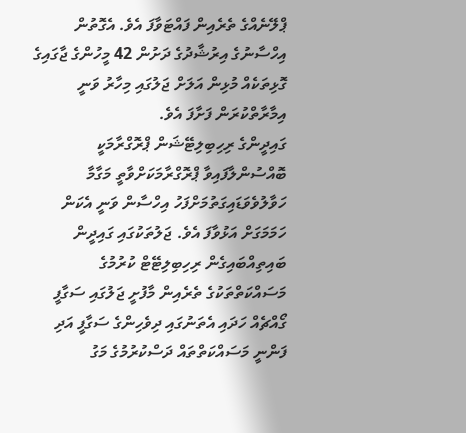ޕްލޭނެއްގެ ތެރެއިން ފައްޓަވާފަ އެވެ. އެގޮތުން އިހްސާނުގެ އިރުޝާދުގެ ދަށުން 42 މީހުންގެ ޖާގައިގެ ގޮޅިތަކެއް މުޅިން އަލަށް ޖަލުގައި މިހާރު ވަނީ އިމާރާތްކުރަން ފަށާފަ އެވެ.
ގައިދީންގެ ރިހިބިލިޓޭޝަން ޕްރޮގްރާމަކީ ބޮއްސުންލާފައިވާ ޕްރޮގްރާމަކަށްވާތީ މަގާމާ ހަވާލުވެވަޑައިގަތުމަށްފަހު އިހްސާން ވަނީ އެކަން ހަމަމަގަށް އަޅުވާފަ އެވެ. ޖަލުތަކުގައި ގައިދީން ބައިތިއްބައިގެން ރިހިބިލިޓޭޓް ކުރުމުގެ މަސައްކަތްތަކުގެ ތެރެއިން މާފުށީ ޖަލުގައި ސަގާފީ ގޯއްޗެއް ހަދައި އެތަނުގައި ދިވެހިންގެ ސަގާފީ އަދި ފަންނީ މަސައްކަތްތައް ދަސްކުރުމުގެ މަގު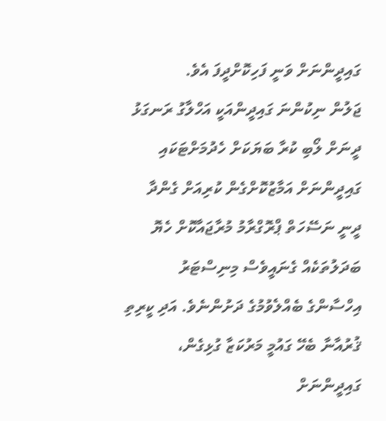ގައިދީންނަށް ވަނީ ފަހިކޮށްދީފަ އެވެ.
ޖަލުން ނިކުންނަ ގައިދީންއަކީ އަހްލާގު ރަނގަޅު ދީނަށް ލޯބި ކުރާ ބަޔަކަށް ހެދުމަށްޓަކައި ގައިދީންނަށް އަމާޒުކޮށްގެން ކުރިއަށް ގެންދާ ދީނީ ނަސޭހަތް ޕްރޮގްރާމު މުރާޖައާކޮށް ހެޔޮ ބަދަލުތަކެއް ގެނައީވެސް މިނިސްޓަރު އިހްސާންގެ ބެއްލެވުމުގެ ދަށުންނެވެ. އަދި ކީރިތި ޤުރުއާނާ ބެހޭ ގައުމީ މަރުކަޒާ ގުޅިގެން، ގައިދީންނަށް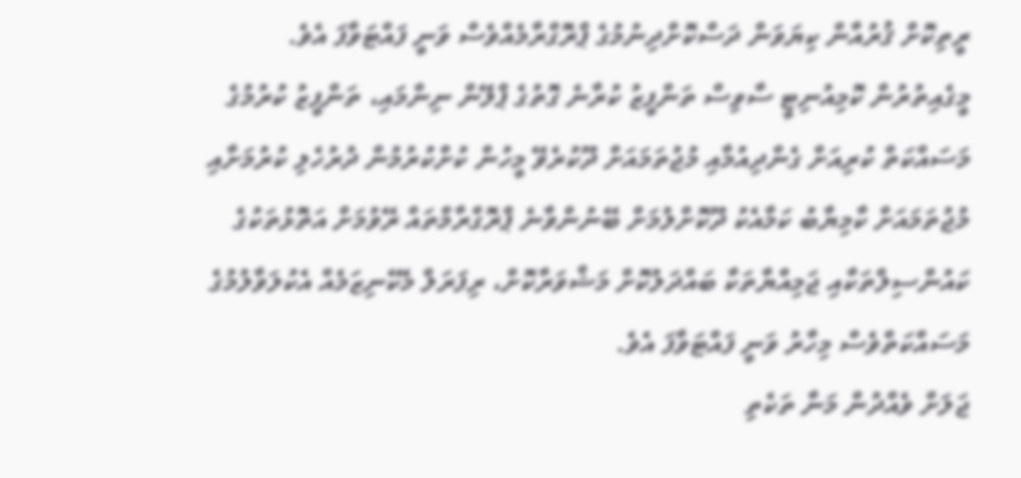ރީތިކޮށް ޤުރުއާން ކިޔަވަން ދަސްކޮށްދިނުމުގެ ޕްރޮގްރާމެއްވެސް ވަނީ ފައްޓަވާފަ އެވެ.
މީގެއިތުރުން ކޮމިއުނިޓީ ސާވިސް ތަންފީޒު ކުރާނެ ގޮތުގެ ޕްލޭން ނިންމައި، ތަންފީޒު ކުރުމުގެ މަސައްކަތް ކުރިއަށް ގެންދިއުމާއި މުޖުތަމައަށް ދޫކުރެވޭ މީހުން ކުށްކުރުމުން ދުރުހެލި ކުރުމަށާއި މުޖުތަމައަށް ކާމިޔާބު ކަމާއެކު ދޫކޮށްލުމަށް ބޭނުންވާނެ ޕްރޮގްރާމްތައް ރޭވުމަށް އަތޮޅުތަކުގެ ކައުންސިލްތަކާއި ޖަމިއްޔާތަކާ ބައްދަލުކޮށް މަޝްވަރާކޮށް، ރިފަރަލް މެކޭނިޒަމެއް އެކުލަވާލުމުގެ މަސައްކަތްވެސް މިހާރު ވަނީ ފައްޓަވާފަ އެވެ.
ޖަލަށް ވެއްދުން މަނާ ތަކެތި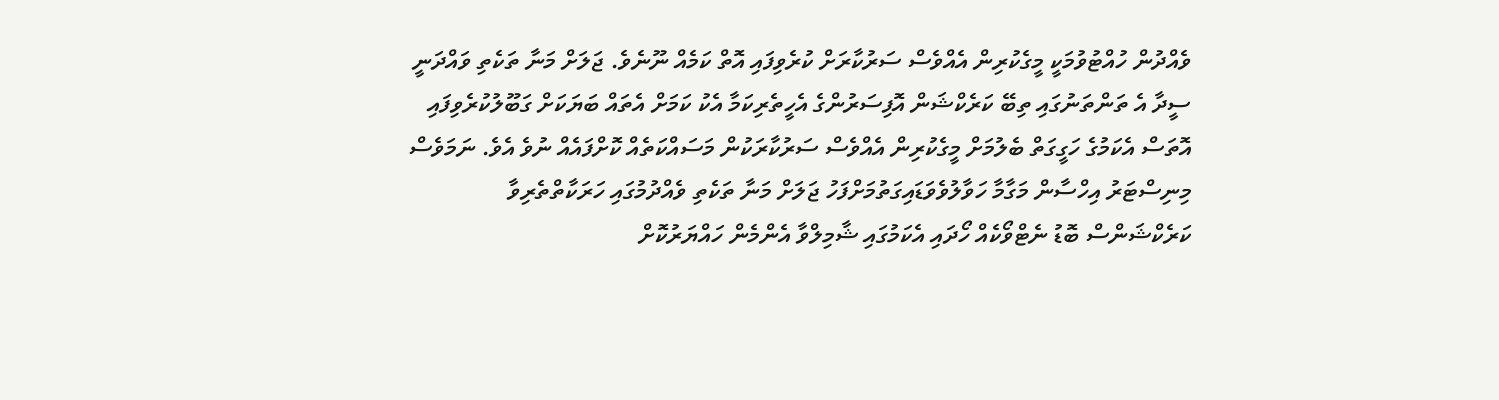ވެއްދުން ހުއްޓުވުމަކީ މީގެކުރިން އެއްވެސް ސަރުކާރަށް ކުރެވިފައި އޮތް ކަމެއް ނޫނެވެ. ޖަލަށް މަނާ ތަކެތި ވައްދަނީ ސީދާ އެ ތަންތަނުގައި ތިބޭ ކަރެކްޝަން އޮފިސަރުންގެ އެހީތެރިކަމާ އެކު ކަމަށް އެތައް ބަޔަކަށް ގަބޫލުކުރެވިފައި އޮތަސް އެކަމުގެ ހަގީގަތް ބެލުމަށް މީގެކުރިން އެއްވެސް ސަރުކާރަކުން މަސައްކަތެއް ކޮށްފައެއް ނުވެ އެވެ. ނަމަވެސް މިނިސްޓަރު އިހްސާން މަގާމާ ހަވާލުވެވަޑައިގަތުމަށްފަހު ޖަލަށް މަނާ ތަކެތި ވެއްދުމުގައި ހަރަކާތްތެރިވާ ކަރެކްޝަންސް ބޮޑު ނެޓްވޯކެއް ހޯދައި އެކަމުގައި ޝާމިލްވާ އެންމެން ހައްޔަރުކޮށް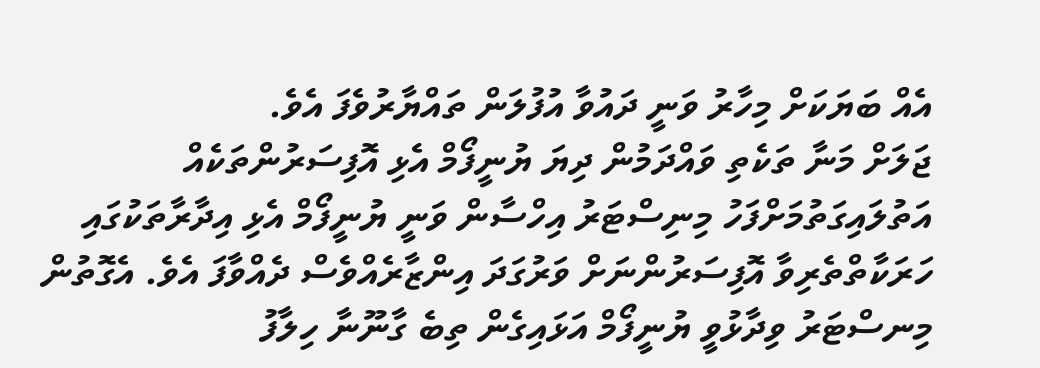އެއް ބަޔަކަށް މިހާރު ވަނީ ދައުވާ އުފުލަން ތައްޔާރުވެފަ އެވެ.
ޖަލަށް މަނާ ތަކެތި ވައްދަމުން ދިޔަ ޔުނީފޯމް އެޅި އޮފިސަރުންތަކެއް އަތުލައިގަތުމަށްފަހު މިނިސްޓަރު އިހްސާން ވަނީ ޔުނީފޯމް އެޅި އިދާރާތަކުގައި ހަރަކާތްތެރިވާ އޮފިސަރުންނަށް ވަރުގަދަ އިންޒާރެއްވެސް ދެއްވާފަ އެވެ. އެގޮތުން މިނސްޓަރު ވިދާޅުވީ ޔުނީފޯމް އަޅައިގެން ތިބެ ގާނޫނާ ހިލާފު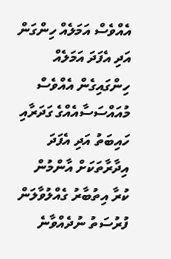އެއްވެސް އަމަލެއް ހިންގަން އަދި އެފަދަ އަމަލެއް ހިންގައިގެން އެއްވެސް މުއައްސަސާއެއްގެ ގަދަރާއި ހައިބަތު އަދި އެފަދަ އިދާރާތަކަށް އާންމުން ކުރާ އިތުބާރު ގެއްލުވާލަން ފުރުސަތު ނުދެއްވާނެ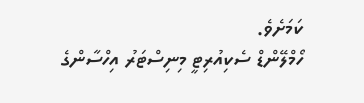ކަމަށެވެ.
ހޯމްލޭންޑް ސެކިއުރިޓީ މިނިސްޓަރު އިހްސާންގެ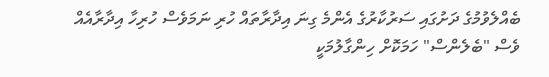ބެއްލެވުމުގެ ދަށުގައި ސަރުކާރުގެ އެންމެ ގިނަ އިދާރާތައް ހުރި ނަމަވެސް ހުރިހާ އިދާރާއެއް ވެސް "ބެލެންސް" ހަމަކޮށް ހިންގާލުމަކީ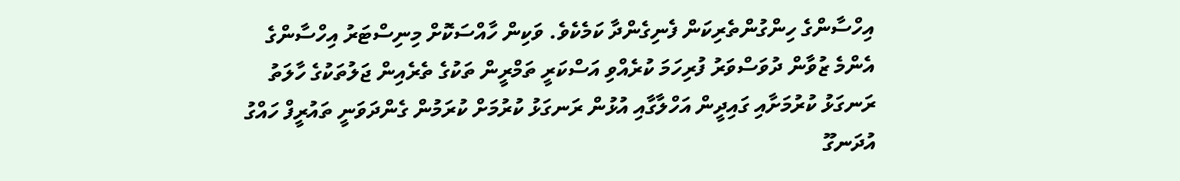އިހްސާންގެ ހިންގުންތެރިކަން ފެނިގެންދާ ކަމެކެވެ. ވަކިން ހާއްސަކޮށް މިނިސްޓަރު އިހްސާންގެ އެންމެ ޒުވާން ދުވަސްވަރު ފުރިހަމަ ކުރެއްވި އަސްކަރީ ތަމްރީން ތަކުގެ ތެރެއިން ޖަލުތަކުގެ ހާލަތު ރަނގަޅު ކުރުމަށާއި ގައިދީން އަހްލާގާއި އުޅުން ރަނގަޅު ކުރުމަށް ކުރަމުން ގެންދަވަނީ ތައުރީފް ހައްގު އުދަނގޫ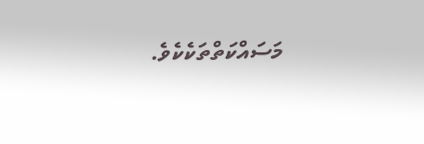މަސައްކަތްތަކެކެވެ.